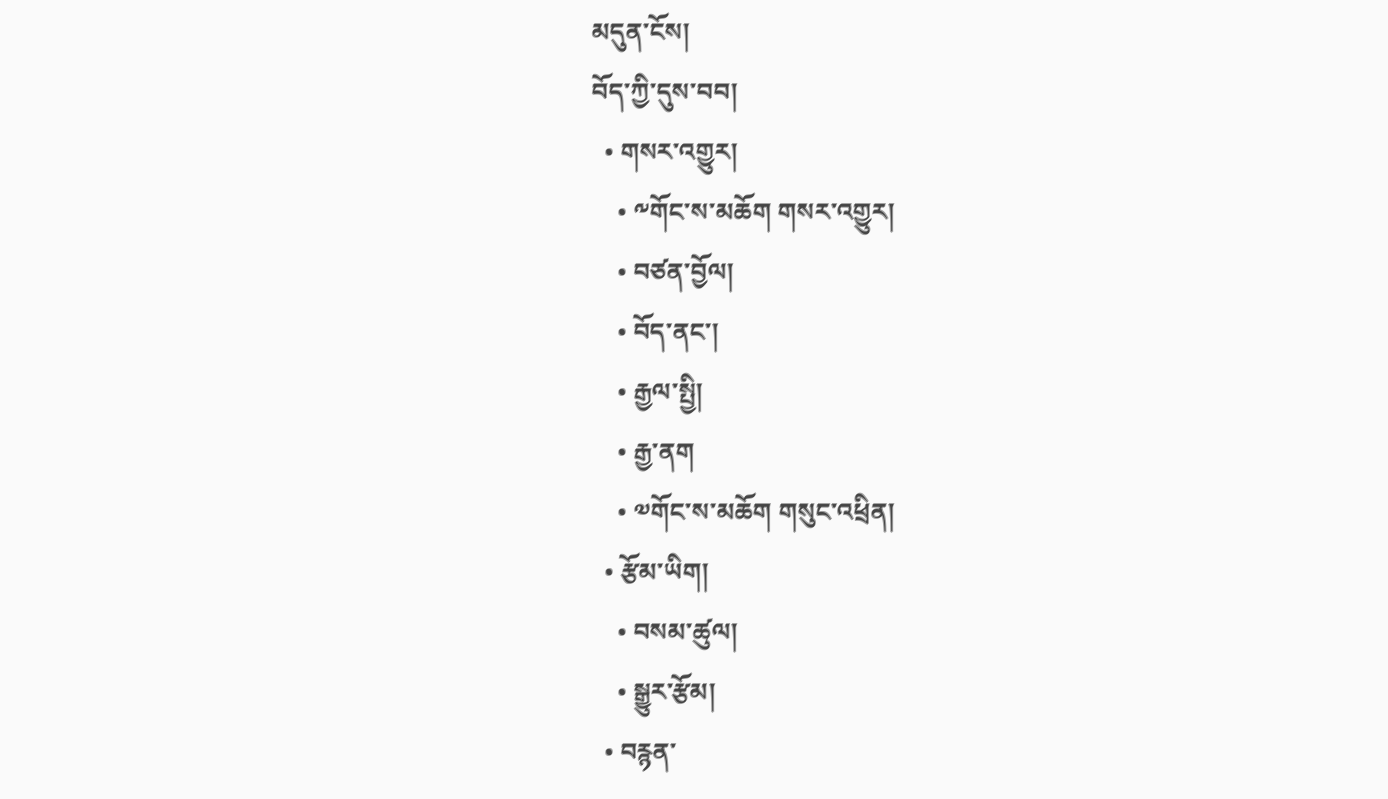མདུན་ངོས།
བོད་ཀྱི་དུས་བབ།
  • གསར་འགྱུར།
    • ༸གོང་ས་མཆོག གསར་འགྱུར།
    • བཙན་བྱོལ།
    • བོད་ནང་།
    • རྒྱལ་སྤྱི།
    • རྒྱ་ནག
    • ༧གོང་ས་མཆོག གསུང་འཕྲིན།
  • རྩོམ་ཡིག།
    • བསམ་ཚུལ།
    • སྒྱུར་རྩོམ།
  • བརྙན་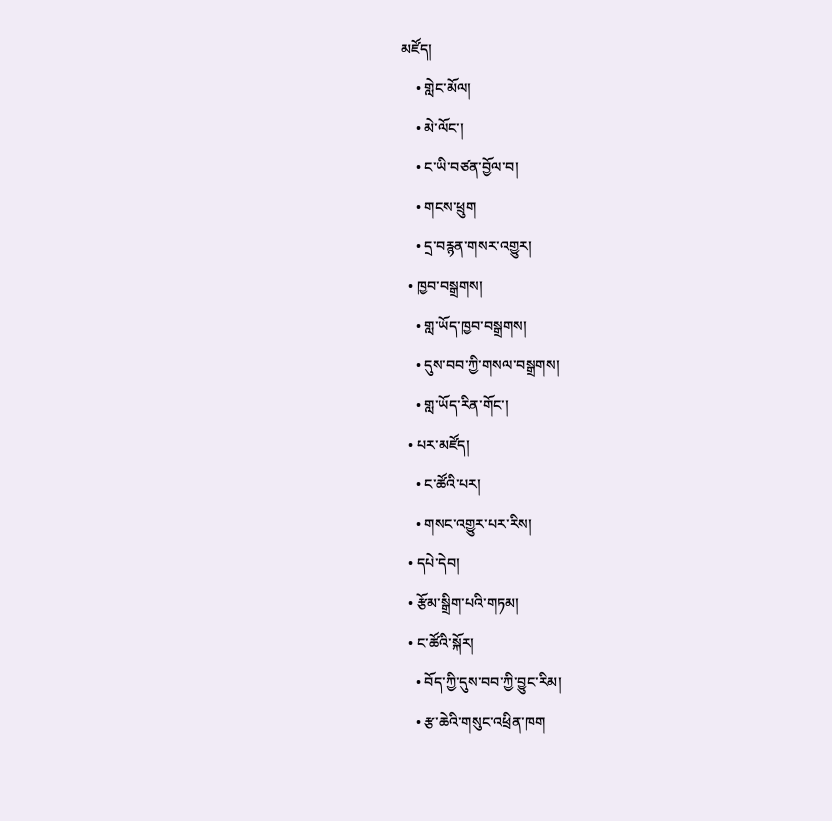མཛོད།
    • གླེང་མོལ།
    • མེ་ལོང་།
    • ང་ཡི་བཙན་བྱོལ་བ།
    • གངས་ཕྲུག
    • དྲ་བརྙན་གསར་འགྱུར།
  • ཁྱབ་བསྒྲགས།
    • གླ་ཡོད་ཁྱབ་བསྒྲགས།
    • དུས་བབ་ཀྱི་གསལ་བསྒྲགས།
    • གླ་ཡོད་རིན་གོང་།
  • པར་མཛོད།
    • ང་ཚོའི་པར།
    • གསང་འགྱུར་པར་རིས།
  • དཔེ་དེབ།
  • རྩོམ་སྒྲིག་པའི་གཏམ།
  • ང་ཚོའི་སྐོར།
    • བོད་ཀྱི་དུས་བབ་ཀྱི་བྱུང་རིམ།
    • རྩ་ཆེའི་གསུང་འཕྲིན་ཁག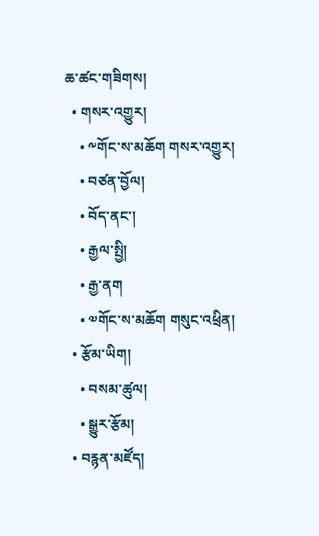ཆ་ཚང་གཟིགས།
  • གསར་འགྱུར།
    • ༸གོང་ས་མཆོག གསར་འགྱུར།
    • བཙན་བྱོལ།
    • བོད་ནང་།
    • རྒྱལ་སྤྱི།
    • རྒྱ་ནག
    • ༧གོང་ས་མཆོག གསུང་འཕྲིན།
  • རྩོམ་ཡིག།
    • བསམ་ཚུལ།
    • སྒྱུར་རྩོམ།
  • བརྙན་མཛོད།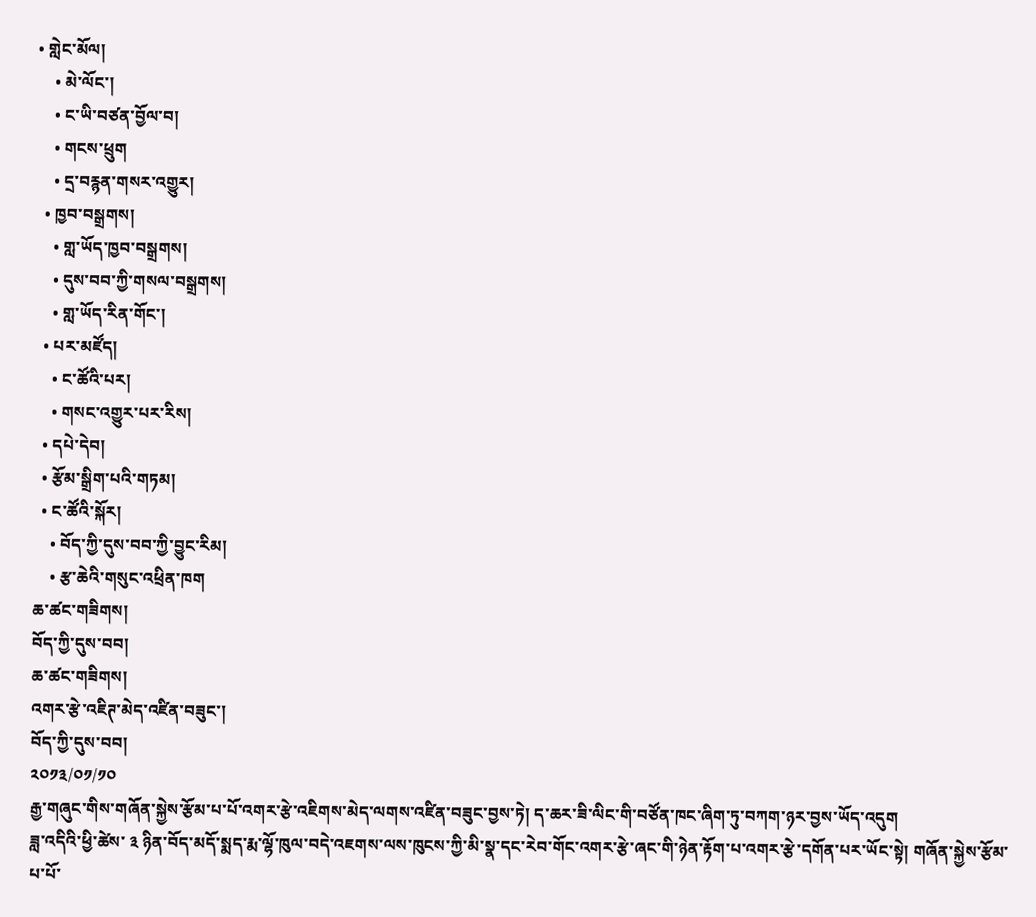• གླེང་མོལ།
    • མེ་ལོང་།
    • ང་ཡི་བཙན་བྱོལ་བ།
    • གངས་ཕྲུག
    • དྲ་བརྙན་གསར་འགྱུར།
  • ཁྱབ་བསྒྲགས།
    • གླ་ཡོད་ཁྱབ་བསྒྲགས།
    • དུས་བབ་ཀྱི་གསལ་བསྒྲགས།
    • གླ་ཡོད་རིན་གོང་།
  • པར་མཛོད།
    • ང་ཚོའི་པར།
    • གསང་འགྱུར་པར་རིས།
  • དཔེ་དེབ།
  • རྩོམ་སྒྲིག་པའི་གཏམ།
  • ང་ཚོའི་སྐོར།
    • བོད་ཀྱི་དུས་བབ་ཀྱི་བྱུང་རིམ།
    • རྩ་ཆེའི་གསུང་འཕྲིན་ཁག
ཆ་ཚང་གཟིགས།
བོད་ཀྱི་དུས་བབ།
ཆ་ཚང་གཟིགས།
འགར་རྩེ་འཇིཊ་མེད་འཛིན་བཟུང་།
བོད་ཀྱི་དུས་བབ།
༢༠༡༣/༠༡/༡༠
རྒྱ་གཞུང་གིས་གཞོན་སྐྱེས་རྩོམ་པ་པོ་འགར་རྩེ་འཇིགས་མེད་ལགས་འཛིན་བཟུང་བྱས་ཏེ། ད་ཆར་ཟི་ལིང་གི་བཙོན་ཁང་ཞིག་ཏུ་བཀག་ཉར་བྱས་ཡོད་འདུག
ཟླ་འདིའི་ཕྱི་ཚེས་ ༣ ཉིན་བོད་མདོ་སྨད་རྨ་ལྷོ་ཁུལ་བདེ་འཇགས་ལས་ཁུངས་ཀྱི་མི་སྣ་དང་རེབ་གོང་འགར་རྩེ་ཞང་གི་ཉེན་རྟོག་པ་འགར་རྩེ་དགོན་པར་ཡོང་སྟེ། གཞོན་སྐྱེས་རྩོམ་པ་པོ་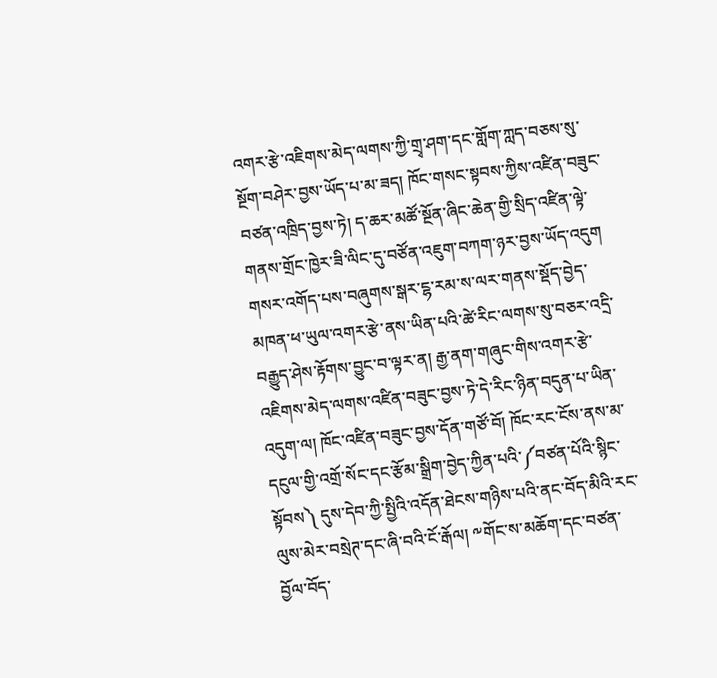འགར་རྩེ་འཇིགས་མེད་ལགས་ཀྱི་གྲྭ་ཤག་དང་གློག་ཀླད་བཅས་སུ་སྔོག་བཤེར་བྱས་ཡོད་པ་མ་ཟད། ཁོང་གསང་སྟབས་ཀྱིས་འཛིན་བཟུང་བཙན་འཁྲིད་བྱས་ཏེ། ད་ཆར་མཚོ་སྔོན་ཞིང་ཆེན་གྱི་སྲིད་འཛིན་ལྟེ་གནས་གྲོང་ཁྱེར་ཟི་ལིང་དུ་བཙོན་འཇུག་བཀག་ཉར་བྱས་ཡོད་འདུག
གསར་འགོད་པས་བཞུགས་སྒར་ངྷ་རམ་ས་ལར་གནས་སྡོད་བྱེད་མཁན་ཕ་ཡུལ་འགར་རྩེ་ནས་ཡིན་པའི་ཚེ་རིང་ལགས་སུ་བཅར་འདྲི་བརྒྱུད་ཤེས་རྟོགས་བྱུང་བ་ལྟར་ན། རྒྱ་ནག་གཞུང་གིས་འགར་རྩེ་འཇིགས་མེད་ལགས་འཛིན་བཟུང་བྱས་ཏེ་དེ་རིང་ཉིན་བདུན་པ་ཡིན་འདུག་ལ། ཁོང་འཛིན་བཟུང་བྱས་དོན་གཙོ་བོ། ཁོང་རང་ངོས་ནས་མ་དངུལ་གྱི་འགྲོ་སོང་དང་རྩོམ་སྒྲིག་བྱེད་ཀྱིན་པའི་༼བཙན་པོའི་སྙིང་སྟོབས༽ དུས་དེབ་ཀྱི་སྤྱིའི་འདོན་ཐེངས་གཉིས་པའི་ནང་བོད་མིའི་རང་ལུས་མེར་བསྲེཊ་དང་ཞི་བའི་ངོ་རྒོལ། ༸གོང་ས་མཆོག་དང་བཙན་བྱོལ་བོད་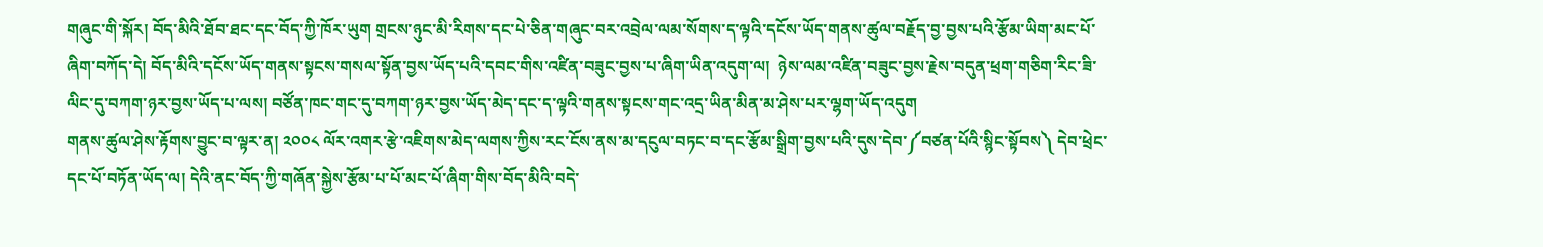གཞུང་གི་སྐོར། བོད་མིའི་ཐོབ་ཐང་དང་བོད་ཀྱི་ཁོར་ཡུག གྲངས་ཉུང་མི་རིགས་དང་པེ་ཅིན་གཞུང་བར་འབྲེལ་ལམ་སོགས་ད་ལྟའི་དངོས་ཡོད་གནས་ཚུལ་བརྗོད་བྱ་བྱས་པའི་རྩོམ་ཡིག་མང་པོ་ཞིག་བཀོད་དེ། བོད་མིའི་དངོས་ཡོད་གནས་སྟངས་གསལ་སྟོན་བྱས་ཡོད་པའི་དབང་གིས་འཛིན་བཟུང་བྱས་པ་ཞིག་ཡིན་འདུག་ལ།  ཉེས་ལམ་འཛིན་བཟུང་བྱས་རྗེས་བདུན་ཕྲག་གཅིག་རིང་ཟི་ལིང་དུ་བཀག་ཉར་བྱས་ཡོད་པ་ལས། བཙོན་ཁང་གང་དུ་བཀག་ཉར་བྱས་ཡོད་མེད་དང་ད་ལྟའི་གནས་སྟངས་གང་འདྲ་ཡིན་མིན་མ་ཤེས་པར་ལྷག་ཡོད་འདུག
གནས་ཚུལ་ཤེས་རྟོགས་བྱུང་བ་ལྟར་ན། ༢༠༠༨ ལོར་འགར་རྩེ་འཇིགས་མེད་ལགས་ཀྱིས་རང་ངོས་ནས་མ་དངུལ་བཏང་བ་དང་རྩོམ་སྒྲིག་བྱས་པའི་དུས་དེབ་༼བཙན་པོའི་སྙིང་སྟོབས༽ དེབ་ཕྲེང་དང་པོ་བཏོན་ཡོད་ལ། དེའི་ནང་བོད་ཀྱི་གཞོན་སྐྱེས་རྩོམ་པ་པོ་མང་པོ་ཞིག་གིས་བོད་མིའི་བདེ་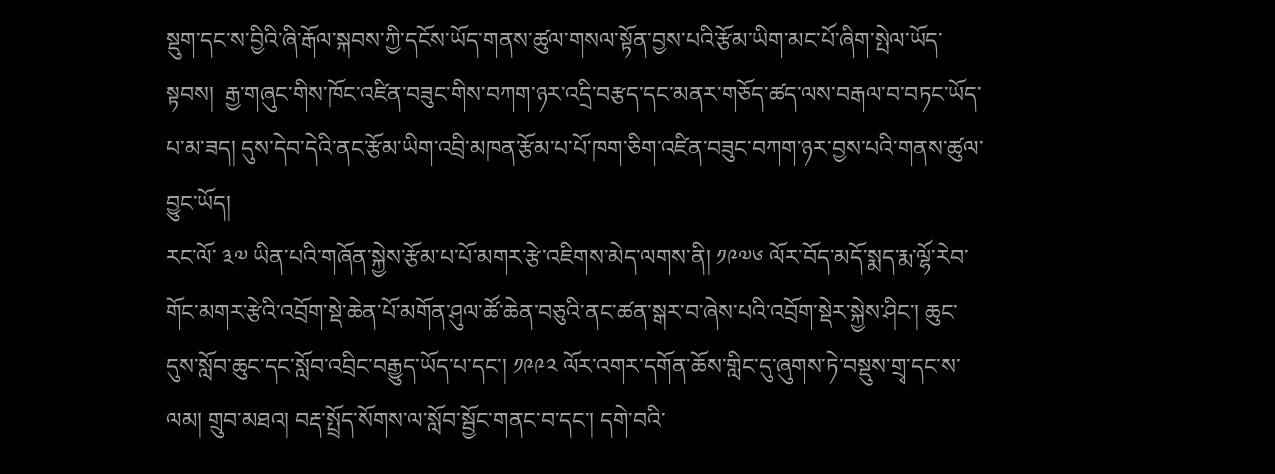སྡུག་དང་ས་བྱིའི་ཞི་རྒོལ་སྐབས་ཀྱི་དངོས་ཡོད་གནས་ཚུལ་གསལ་སྟོན་བྱས་པའི་རྩོམ་ཡིག་མང་པོ་ཞིག་སྤེལ་ཡོད་སྟབས།  རྒྱ་གཞུང་གིས་ཁོང་འཛིན་བཟུང་གིས་བཀག་ཉར་འདྲི་བརྩད་དང་མནར་གཅོད་ཚད་ལས་བརྒལ་བ་བཏང་ཡོད་པ་མ་ཟད། དུས་དེབ་དེའི་ནང་རྩོམ་ཡིག་འབྲི་མཁན་རྩོམ་པ་པོ་ཁག་ཅིག་འཛིན་བཟུང་བཀག་ཉར་བྱས་པའི་གནས་ཚུལ་བྱུང་ཡོད།
རང་ལོ་ ༣༧ ཡིན་པའི་གཞོན་སྐྱེས་རྩོམ་པ་པོ་མགར་རྩེ་འཇིགས་མེད་ལགས་ནི། ༡༩༧༦ ལོར་བོད་མདོ་སྨད་རྨ་ལྷོ་རེབ་གོང་མགར་རྩེའི་འབྲོག་སྡེ་ཆེན་པོ་མགོན་ཤུལ་ཚོ་ཆེན་བཅུའི་ནང་ཚན་སྒར་བ་ཞེས་པའི་འབྲོག་སྡེར་སྐྱེས་ཤིང་། ཆུང་དུས་སློབ་ཆུང་དང་སློབ་འབྲིང་བརྒྱུད་ཡོད་པ་དང་། ༡༩༩༢ ལོར་འགར་དགོན་ཆོས་གླིང་དུ་ཞུགས་ཏེ་བསྡུས་གྲྭ་དང་ས་ལམ། གྲུབ་མཐའ། བརྡ་སྤྲོད་སོགས་ལ་སློབ་སྦྱོང་གནང་བ་དང་། དགེ་བའི་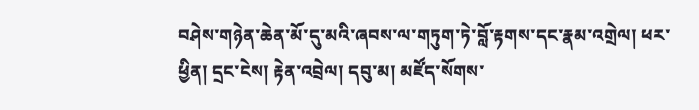བཤེས་གཉེན་ཆེན་མོ་དུ་མའི་ཞབས་ལ་གཏུག་ཏེ་བློ་རྟགས་དང་རྣམ་འགྲེལ། ཕར་ཕྱིན། དྲང་ངེས། རྟེན་འབྲེལ། དབུ་མ། མཛོད་སོགས་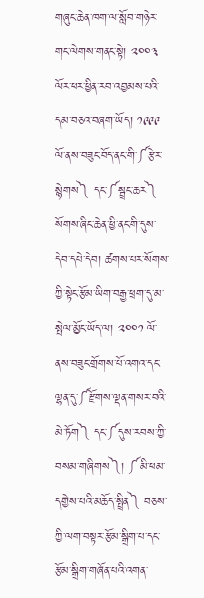གཞུང་ཆེན་ཁག་ལ་སློབ་གཉེར་གང་ལེགས་གནང་སྟེ། ༢༠༠༣ ལོར་ཕར་ཕྱིན་རབ་འབྱམས་པའི་དམ་བཅའ་བཞག་ཡོད། ༡༩༩༩ ལོ་ནས་བཟུང་བོད་ནང་གི་༼རྩེར་སྙེགས༽ དང་༼སྦྲང་ཆར༽ སོགས་ཞིང་ཆེན་ཕྱི་ནང་གི་དུས་དེབ་དཔེ་དེབ། ཚགས་པར་སོགས་ཀྱི་སྟེང་རྩོམ་ཡིག་བརྒྱ་ཕྲག་དུ་མ་སྤེལ་མྱོང་ཡོད་ལ། ༢༠༠༡ ལོ་ནས་བཟུང་གྲོགས་པོ་འགའ་དང་ལྷན་དུ་༼རྫོགས་ལྡན་གསར་བའི་མེ་ཏོག༽ དང་༼དུས་རབས་ཀྱི་བསམ་གཞིགས༽། ༼མི་ཕམ་དགྱེས་པའི་མཆོད་སྤྲིན༽ བཅས་ཀྱི་ལག་བསྟར་རྩོམ་སྒྲིག་པ་དང་རྩོམ་སྒྲིག་གཞོན་པའི་འགན་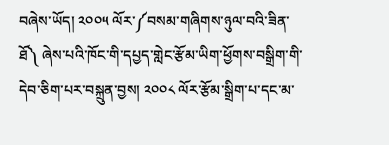བཞེས་ཡོད། ༢༠༠༥ ལོར་༼བསམ་གཞིགས་ཉུལ་བའི་ཟིན་ཐོ༽ ཞེས་པའི་ཁོང་གི་དཔྱད་གླེང་རྩོམ་ཡིག་ཕྱོགས་བསྒྲིག་གི་དེབ་ཅིག་པར་བསྐྲུན་བྱས། ༢༠༠༨ ལོར་རྩོམ་སྒྲིག་པ་དང་མ་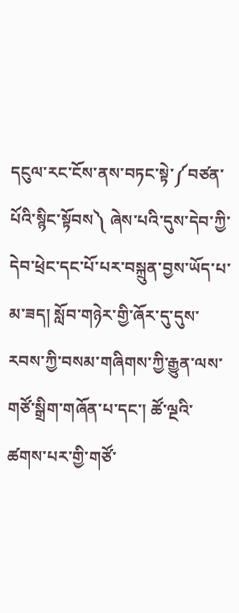དངུལ་རང་ངོས་ནས་བཏང་སྟེ་༼བཙན་པོའི་སྙིང་སྟོབས༽ ཞེས་པའི་དུས་དེབ་ཀྱི་དེབ་ཕྲེང་དང་པོ་པར་བསྐྲུན་བྱས་ཡོད་པ་མ་ཟད། སློབ་གཉེར་གྱི་ཞོར་དུ་དུས་རབས་ཀྱི་བསམ་གཞིགས་ཀྱི་རྒྱུན་ལས་གཙོ་སྒྲིག་གཞོན་པ་དང་། ཚོ་ལྔའི་ཚགས་པར་གྱི་གཙོ་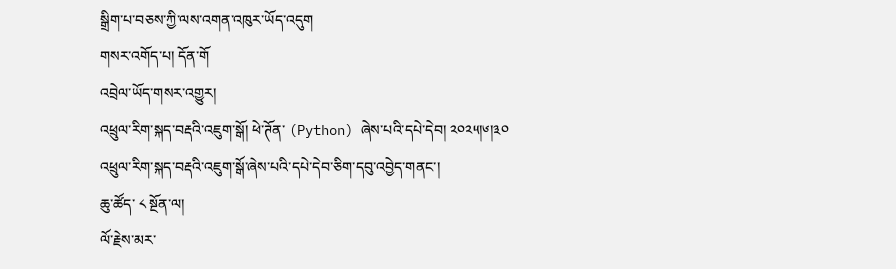སྒྲིག་པ་བཅས་ཀྱི་ལས་འགན་འཁུར་ཡོད་འདུག
གསར་འགོད་པ། དོན་གོ
འབྲེལ་ཡོད་གསར་འགྱུར།
འཕྲུལ་རིག་སྐད་བརྡའི་འཇུག་སྒོ། ཕེ་ཊོན་ (Python) ཞེས་པའི་དཔེ་དེབ། ༢༠༢༥།༦།༣༠
འཕྲུལ་རིག་སྐད་བརྡའི་འཇུག་སྒོ་ཞེས་པའི་དཔེ་དེབ་ཅིག་དབུ་འབྱེད་གནང་།
ཆུ་ཚོད་ ༨ སྔོན་ལ།
ལོ་རྗེས་མར་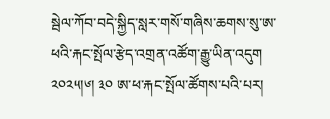སྦེལ་ཀོབ་བདེ་སྐྱིད་སླར་གསོ་གཞིས་ཆགས་སུ་ཨ་ཕའི་རྐང་སྤོལ་རྩེད་འགྲན་འཚོག་རྒྱུ་ཡིན་འདུག ༢༠༢༥།༦། ༣༠ ཨ་ཕ་རྐང་སྤོལ་ཚོགས་པའི་པར།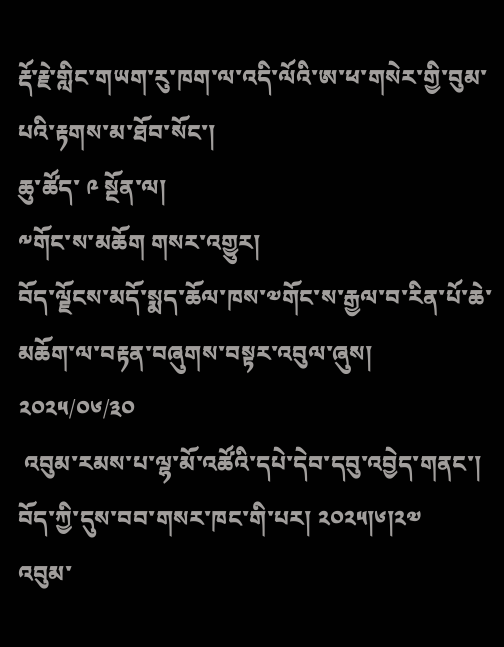རྡོ་རྗེ་གླིང་གཡག་རུ་ཁག་ལ་འདི་ལོའི་ཨ་ཕ་གསེར་གྱི་བུམ་པའི་རྟགས་མ་ཐོབ་སོང་།
ཆུ་ཚོད་ ༩ སྔོན་ལ།
༸གོང་ས་མཆོག གསར་འགྱུར།
བོད་ལྗོངས་མདོ་སྨད་ཆོལ་ཁས་༧གོང་ས་རྒྱལ་བ་རིན་པོ་ཆེ་མཆོག་ལ་བརྟན་བཞུགས་བསྟར་འབུལ་ཞུས།
༢༠༢༥/༠༦/༣༠
 འབུམ་རམས་པ་ལྷ་མོ་འཚོའི་དཔེ་དེབ་དབུ་འབྱེད་གནང་། བོད་ཀྱི་དུས་བབ་གསར་ཁང་གི་པར། ༢༠༢༥།༦།༢༧
འབུམ་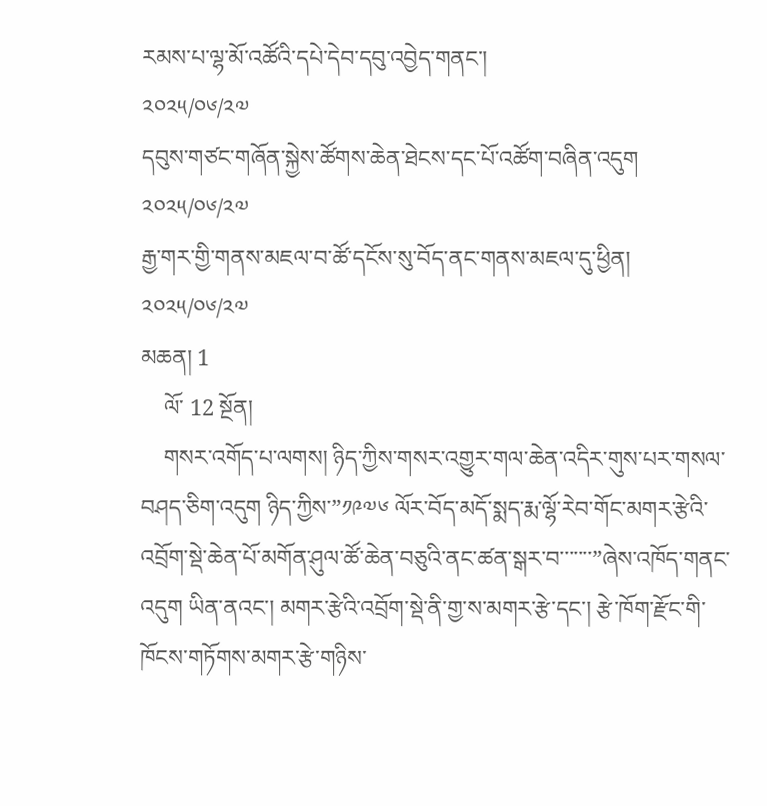རམས་པ་ལྷ་མོ་འཚོའི་དཔེ་དེབ་དབུ་འབྱེད་གནང་།
༢༠༢༥/༠༦/༢༧
དབུས་གཙང་གཞོན་སྐྱེས་ཚོགས་ཆེན་ཐེངས་དང་པོ་འཚོག་བཞིན་འདུག
༢༠༢༥/༠༦/༢༧
རྒྱ་གར་གྱི་གནས་མཇལ་བ་ཚོ་དངོས་སུ་བོད་ནང་གནས་མཇལ་དུ་ཕྱིན།
༢༠༢༥/༠༦/༢༧
མཆན། 1
    ལོ་ 12 སྔོན།
    གསར་འགོད་པ་ལགས། ཉིད་ཀྱིས་གསར་འགྱུར་གལ་ཆེན་འདིར་གུས་པར་གསལ་བཤད་ཅིག་འདུག ཉིད་ཀྱིས་”༡༩༧༦ ལོར་བོད་མདོ་སྨད་རྨ་ལྷོ་རེབ་གོང་མགར་རྩེའི་འབྲོག་སྡེ་ཆེན་པོ་མགོན་ཤུལ་ཚོ་ཆེན་བཅུའི་ནང་ཚན་སྒར་བ་་་་་་་”ཞེས་འཁོད་གནང་འདུག ཡིན་ནའང་། མགར་རྩེའི་འབྲོག་སྡེ་ནི་གྱ་ས་མགར་རྩེ་དང་། རྩེ་ཁོག་རྫོང་གི་ཁོངས་གཏོགས་མགར་རྩེ་གཉིས་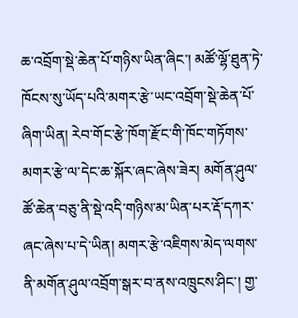ཆ་འབྲོག་སྡེ་ཆེན་པོ་གཉིས་ཡིན་ཞིང་། མཚོ་ལྷོ་ཐུན་ཏེ་ཁོངས་སུ་ཡོད་པའི་མགར་རྩེ་ཡང་འབྲོག་སྡེ་ཆེན་པོ་ཞིག་ཡིན། རེབ་གོང་རྩེ་ཁོག་རྫོང་གི་ཁོང་གཏོགས་མགར་རྩེ་ལ་དེང་ཆ་སྐོར་ཞང་ཞེས་ཟེར། མགོན་ཤུལ་ཚོ་ཆེན་བཅུ་ནི་སྡེ་འདི་གཉིས་མ་ཡིན་པར་རྡོ་དཀར་ཞང་ཞེས་པ་དེ་ཡིན། མགར་རྩེ་འཇིགས་མེད་ལགས་ནི་མགོན་ཤུལ་འབྲོག་སྒར་བ་ནས་འཁྲུངས་ཤིང་། གྱ་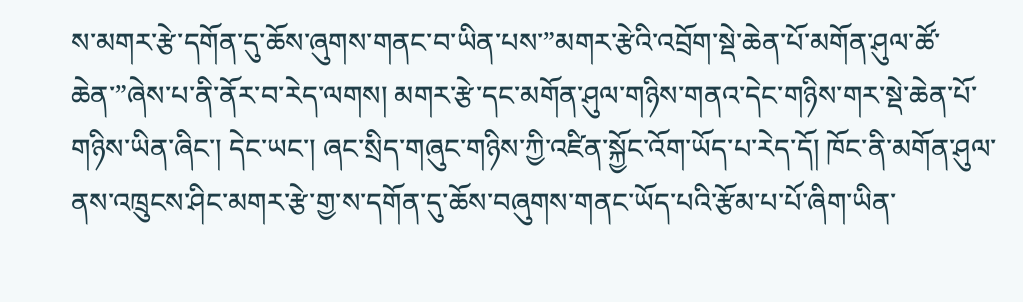ས་མགར་རྩེ་དགོན་དུ་ཆོས་ཞུགས་གནང་བ་ཡིན་པས་”མགར་རྩེའི་འབྲོག་སྡེ་ཆེན་པོ་མགོན་ཤུལ་ཚོ་ཆེན་”ཞེས་པ་ནི་ནོར་བ་རེད་ལགས། མགར་རྩེ་དང་མགོན་ཤུལ་གཉིས་གནའ་དེང་གཉིས་གར་སྡེ་ཆེན་པོ་གཉིས་ཡིན་ཞིང་། དེང་ཡང་། ཞང་སྲིད་གཞུང་གཉིས་ཀྱི་འཛིན་སྐྱོང་འོག་ཡོད་པ་རེད་དོ། ཁོང་ནི་མགོན་ཤུལ་ནས་འཁྲུངས་ཤིང་མགར་རྩེ་གྱ་ས་དགོན་དུ་ཆོས་བཞུགས་གནང་ཡོད་པའི་རྩོམ་པ་པོ་ཞིག་ཡིན་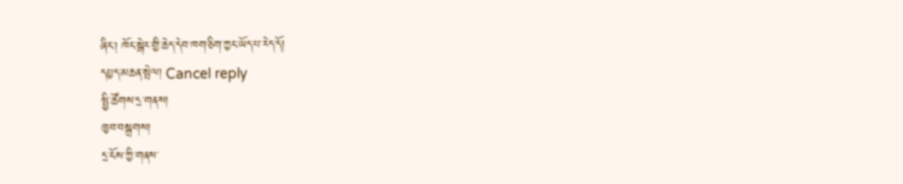ཞིང་། ཁོང་སྒེར་གྱི་ཆེད་དེབ་ཁག་ཅིག་ཀྱང་ཡོད་པ་རེད་དོ།
དཔྱད་མཆན་སྤེལ། Cancel reply
སྤྱི་ཚོགས་དྲ་གནས།
ཁྱབ་བསྒྲགས།
དྲ་ངོས་ཀྱི་གནས་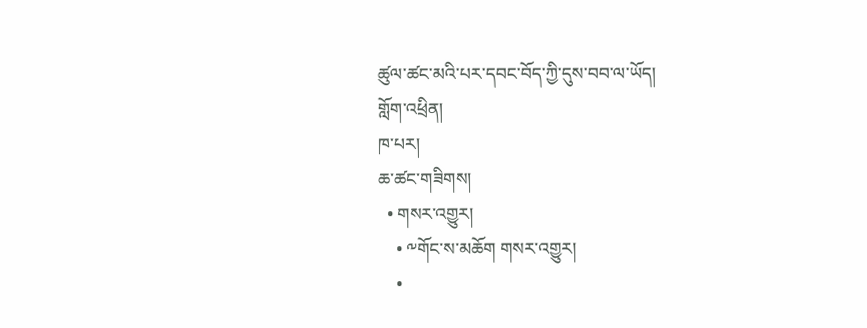ཚུལ་ཚང་མའི་པར་དབང་བོད་ཀྱི་དུས་བབ་ལ་ཡོད།
གློག་འཕྲིན།
ཁ་པར།
ཆ་ཚང་གཟིགས།
  • གསར་འགྱུར།
    • ༸གོང་ས་མཆོག གསར་འགྱུར།
    •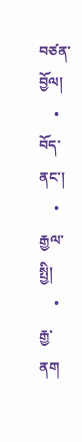བཙན་བྱོལ།
    • བོད་ནང་།
    • རྒྱལ་སྤྱི།
    • རྒྱ་ནག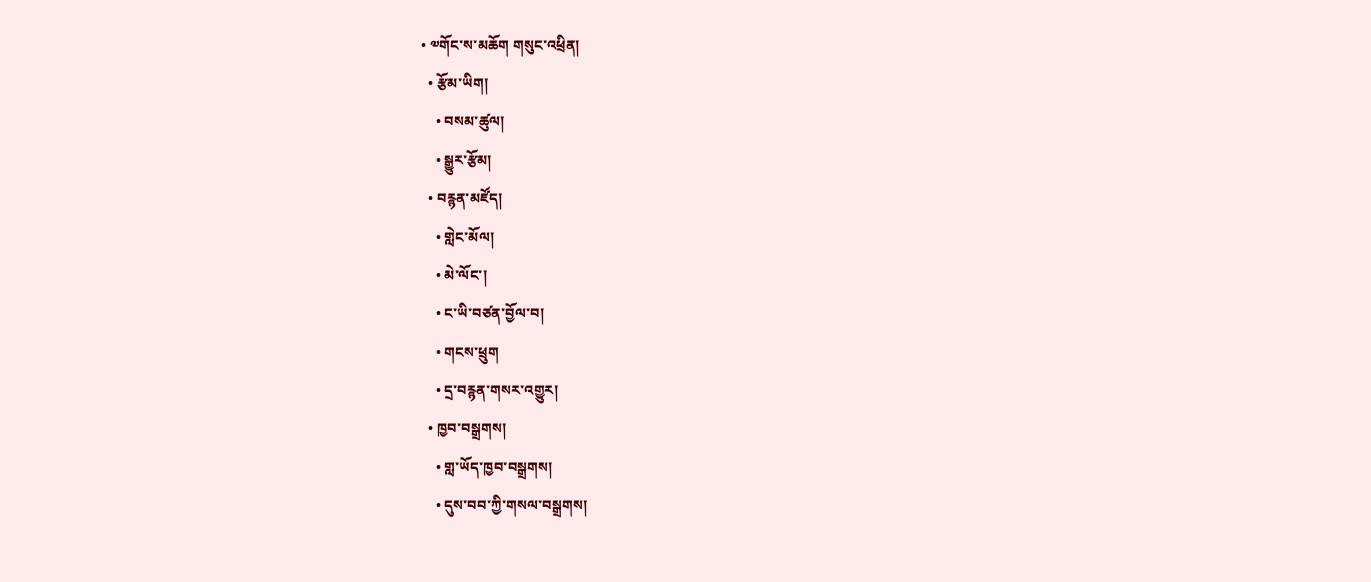• ༧གོང་ས་མཆོག གསུང་འཕྲིན།
  • རྩོམ་ཡིག།
    • བསམ་ཚུལ།
    • སྒྱུར་རྩོམ།
  • བརྙན་མཛོད།
    • གླེང་མོལ།
    • མེ་ལོང་།
    • ང་ཡི་བཙན་བྱོལ་བ།
    • གངས་ཕྲུག
    • དྲ་བརྙན་གསར་འགྱུར།
  • ཁྱབ་བསྒྲགས།
    • གླ་ཡོད་ཁྱབ་བསྒྲགས།
    • དུས་བབ་ཀྱི་གསལ་བསྒྲགས།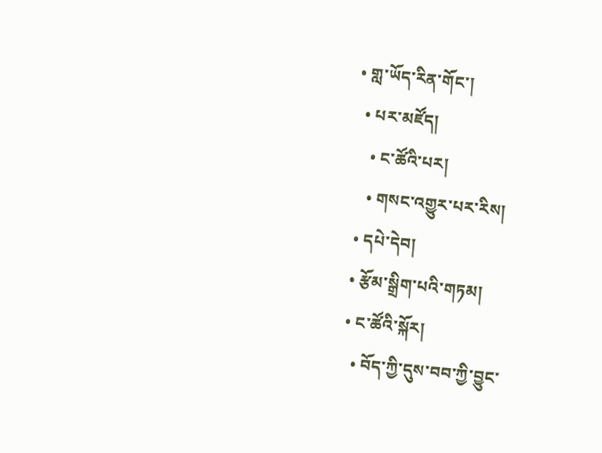• གླ་ཡོད་རིན་གོང་།
  • པར་མཛོད།
    • ང་ཚོའི་པར།
    • གསང་འགྱུར་པར་རིས།
  • དཔེ་དེབ།
  • རྩོམ་སྒྲིག་པའི་གཏམ།
  • ང་ཚོའི་སྐོར།
    • བོད་ཀྱི་དུས་བབ་ཀྱི་བྱུང་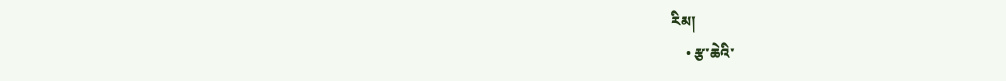རིམ།
    • རྩ་ཆེའི་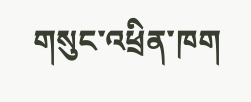གསུང་འཕྲིན་ཁག